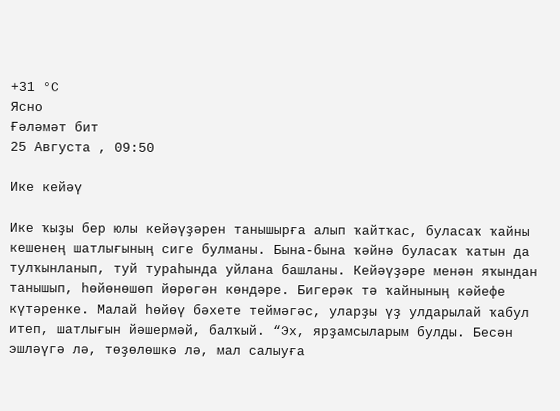+31 °С
Ясно
Ғәләмәт бит
25 Августа , 09:50

Ике кейәү

Ике ҡыҙы бер юлы кейәүҙәрен танышырға алып ҡайтҡас, буласаҡ ҡайны кешенең шатлығының сиге булманы. Бына-бына ҡәйнә буласаҡ ҡатын да тулҡынланып, туй тураһында уйлана башланы. Кейәүҙәре менән яҡындан танышып, һөйөнөшөп йөрөгән көндәре. Бигерәк тә ҡайнының кәйефе күтәренке. Малай һөйөү бәхете теймәгәс, уларҙы үҙ улдарылай ҡабул итеп, шатлығын йәшермәй, балҡый. “Эх, ярҙамсыларым булды. Бесән эшләүгә лә, төҙөлөшкә лә, мал салыуға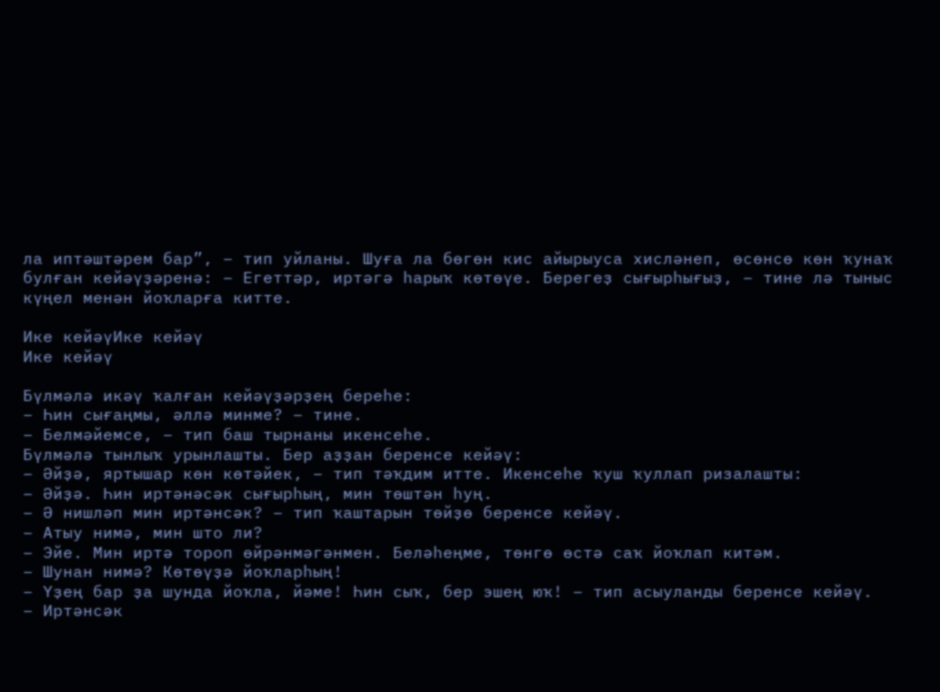ла иптәштәрем бар”, – тип уйланы. Шуға ла бөгөн кис айырыуса хисләнеп, өсөнсө көн ҡунаҡ булған кейәүҙәренә: – Егеттәр, иртәгә һарыҡ көтөүе. Берегеҙ сығырһығыҙ, – тине лә тыныс күңел менән йоҡларға китте.

Ике кейәүИке кейәү
Ике кейәү

Бүлмәлә икәү ҡалған кейәүҙәрҙең береһе:
– Һин сығаңмы, әллә минме? – тине.
– Белмәйемсе, – тип баш тырнаны икенсеһе.
Бүлмәлә тынлыҡ урынлашты. Бер аҙҙан беренсе кейәү:
– Әйҙә, яртышар көн көтәйек, – тип тәҡдим итте. Икенсеһе ҡуш ҡуллап ризалашты:
– Әйҙә. Һин иртәнәсәк сығырһың, мин төштән һуң.
– Ә нишләп мин иртәнсәк? – тип ҡаштарын төйҙө беренсе кейәү.
– Атыу нимә, мин што ли?
– Эйе. Мин иртә тороп өйрәнмәгәнмен. Беләһеңме, төнгө өстә саҡ йоҡлап китәм.
– Шунан нимә? Көтөүҙә йоҡларһың!
– Үҙең бар ҙа шунда йоҡла, йәме! Һин сыҡ, бер эшең юҡ! – тип асыуланды беренсе кейәү.
– Иртәнсәк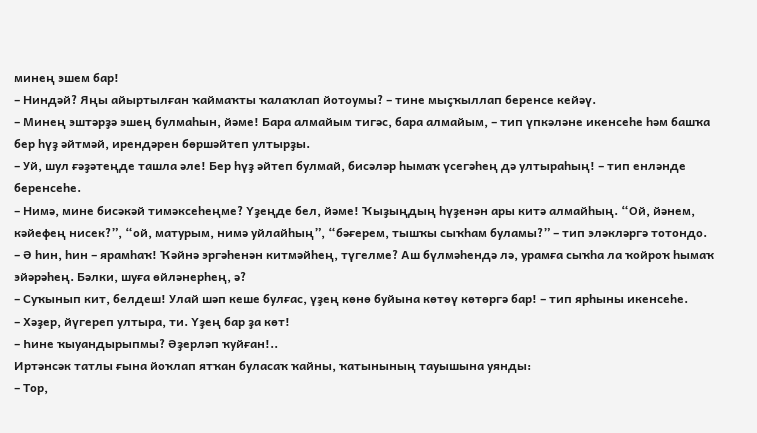минең эшем бар!
– Ниндәй? Яңы айыртылған ҡаймаҡты ҡалаҡлап йотоумы? – тине мыҫҡыллап беренсе кейәү.
– Минең эштәрҙә эшең булмаһын, йәме! Бара алмайым тигәс, бара алмайым, – тип үпкәләне икенсеһе һәм башҡа бер һүҙ әйтмәй, ирендәрен бөршәйтеп ултырҙы.
– Уй, шул ғәҙәтеңде ташла әле! Бер һүҙ әйтеп булмай, бисәләр һымаҡ үсегәһең дә ултыраһың! – тип енләнде беренсеһе.
– Нимә, мине бисәкәй тимәксеһеңме? Үҙеңде бел, йәме! Ҡыҙыңдың һүҙенән ары китә алмайһың. “Ой, йәнем, кәйефең нисек?”, “ой, матурым, нимә уйлайһың”, “бәғерем, тышҡы сыҡһам буламы?” – тип эләкләргә тотондо.
– Ә һин, һин – ярамһаҡ! Ҡәйнә эргәһенән китмәйһең, түгелме? Аш бүлмәһендә лә, урамға сыҡһа ла ҡойроҡ һымаҡ эйәрәһең. Бәлки, шуға өйләнерһең, ә?
– Суҡынып кит, белдеш! Улай шәп кеше булғас, үҙең көнө буйына көтөү көтөргә бар! – тип ярһыны икенсеһе.
– Хәҙер, йүгереп ултыра, ти. Үҙең бар ҙа көт!
– Һине ҡыуандырыпмы? Әҙерләп ҡуйған!..
Иртәнсәк татлы ғына йоҡлап ятҡан буласаҡ ҡайны, ҡатынының тауышына уянды:
– Тор,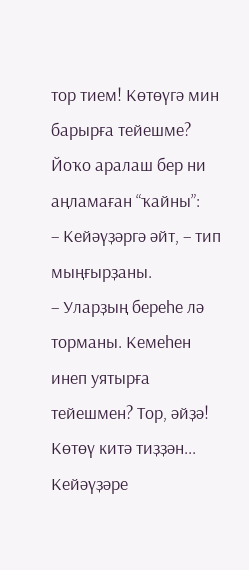тор тием! Көтөүгә мин барырға тейешме?
Йоҡо аралаш бер ни аңламаған “ҡайны”:
– Кейәүҙәргә әйт, – тип мыңғырҙаны.
– Уларҙың береһе лә торманы. Кемеһен инеп уятырға тейешмен? Тор, әйҙә! Көтөү китә тиҙҙән...
Кейәүҙәре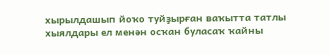хырылдашып йоҡо туйҙырған ваҡытта татлы хыялдары ел менән осҡан буласаҡ ҡайны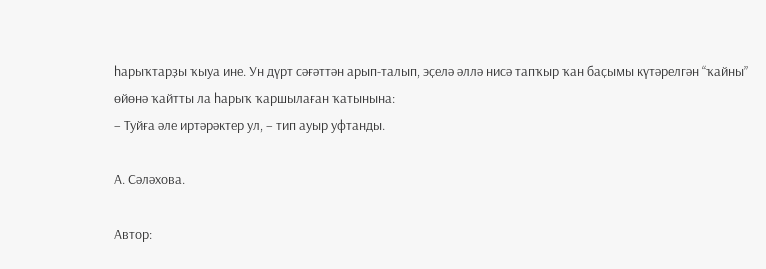һарыҡтарҙы ҡыуа ине. Ун дүрт сәғәттән арып-талып, эҫелә әллә нисә тапҡыр ҡан баҫымы күтәрелгән “ҡайны” өйөнә ҡайтты ла һарыҡ ҡаршылаған ҡатынына:
– Туйға әле иртәрәктер ул, – тип ауыр уфтанды.

А. Сәләхова.

Автор: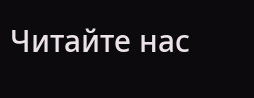Читайте нас